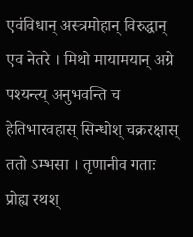एवंविधान् अस्त्रमोहान् विरुद्धान् एव नेतरे । मिथो मायामयान् अग्रे पश्यन्त्य् अनुभवन्ति च
हेतिभारवहास् सिन्धोश् चक्ररक्षास् ततो ऽम्भसा । तृणानीव गताः प्रोह्य रथश्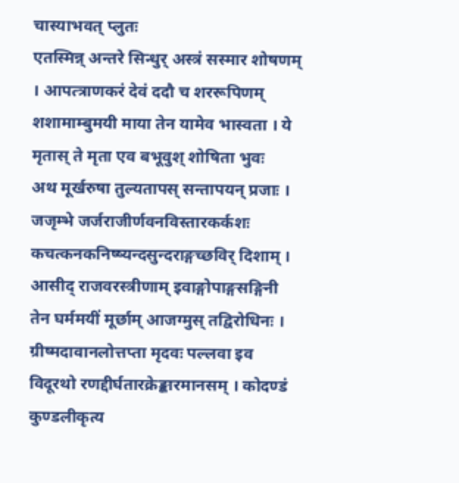चास्याभवत् प्लुतः
एतस्मिन्न् अन्तरे सिन्धुर् अस्त्रं सस्मार शोषणम् । आपत्त्राणकरं देवं ददौ च शररूपिणम्
शशामाम्बुमयी माया तेन यामेव भास्वता । ये मृतास् ते मृता एव बभूवुश् शोषिता भुवः
अथ मूर्खरुषा तुल्यतापस् सन्तापयन् प्रजाः । जजृम्भे जर्जराजीर्णवनविस्तारकर्कशः
कचत्कनकनिष्ष्यन्दसुन्दराङ्गच्छविर् दिशाम् । आसीद् राजवरस्त्रीणाम् इवाङ्गोपाङ्गसङ्गिनी
तेन घर्ममयीं मूर्छाम् आजग्मुस् तद्विरोधिनः । ग्रीष्मदावानलोत्तप्ता मृदवः पल्लवा इव
विदूरथो रणद्दीर्घतारक्रेङ्कारमानसम् । कोदण्डं कुण्डलीकृत्य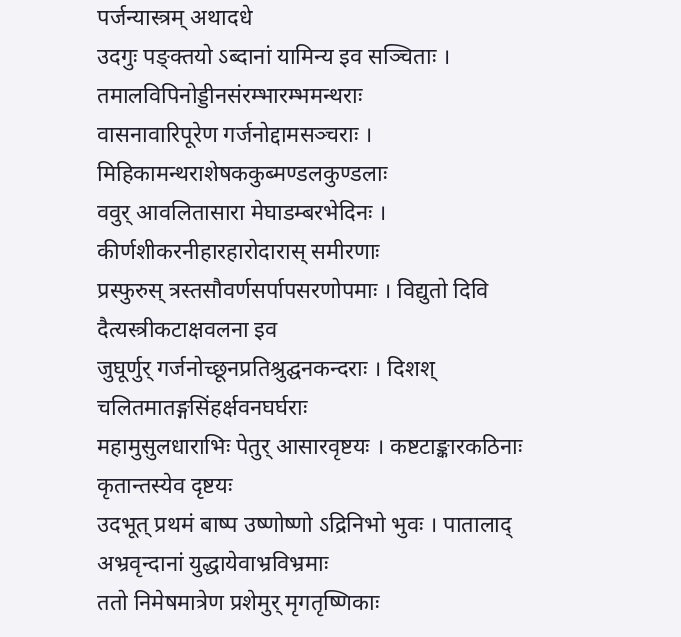पर्जन्यास्त्रम् अथादधे
उदगुः पङ्क्तयो ऽब्दानां यामिन्य इव सञ्चिताः । तमालविपिनोड्डीनसंरम्भारम्भमन्थराः
वासनावारिपूरेण गर्जनोद्दामसञ्चराः । मिहिकामन्थराशेषककुब्मण्डलकुण्डलाः
ववुर् आवलितासारा मेघाडम्बरभेदिनः । कीर्णशीकरनीहारहारोदारास् समीरणाः
प्रस्फुरुस् त्रस्तसौवर्णसर्पापसरणोपमाः । विद्युतो दिवि दैत्यस्त्रीकटाक्षवलना इव
जुघूर्णुर् गर्जनोच्छूनप्रतिश्रुद्घनकन्दराः । दिशश् चलितमातङ्गसिंहर्क्षवनघर्घराः
महामुसुलधाराभिः पेतुर् आसारवृष्टयः । कष्टटाङ्कारकठिनाः कृतान्तस्येव दृष्टयः
उदभूत् प्रथमं बाष्प उष्णोष्णो ऽद्रिनिभो भुवः । पातालाद् अभ्रवृन्दानां युद्धायेवाभ्रविभ्रमाः
ततो निमेषमात्रेण प्रशेमुर् मृगतृष्णिकाः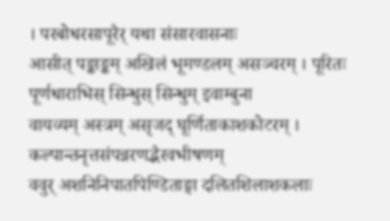। परबोधरसापूरैर् यथा संसारवासनाः
आसीत् पङ्काङ्कम् अखिलं भूमण्डलम् असञ्चरम् । पूरितः पूर्णधाराभिस् सिन्धुस् सिन्धुम् इवाम्बुना
वायव्यम् अस्त्रम् असृजद् घूर्णिताकाशकोटरम् । कल्पान्तनृत्तसंपन्नरणद्भैरवभीषणम्
ववुर् अशनिनिपातपिण्डिताङ्गा दलितशिलाशकलाः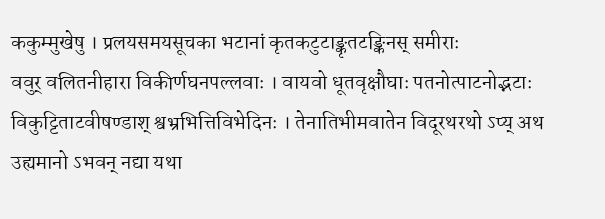ककुम्मुखेषु । प्रलयसमयसूचका भटानां कृतकटुटाङ्कृतटङ्किनस् समीराः
ववुर् वलितनीहारा विकीर्णघनपल्लवाः । वायवो धूतवृक्षौघाः पतनोत्पाटनोद्भटाः
विकुट्टिताटवीषण्डाश् श्वभ्रभित्तिविभेदिनः । तेनातिभीमवातेन विदूरथरथो ऽप्य् अथ
उह्यमानो ऽभवन् नद्या यथा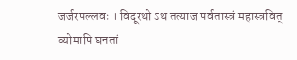जर्जरपल्लवः । विदूरथो ऽथ तत्याज पर्वतास्त्रं महास्त्रवित्
व्योमापि घनतां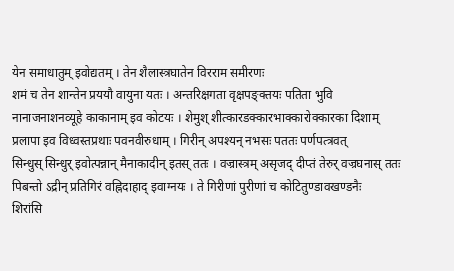येन समाधातुम् इवोद्यतम् । तेन शैलास्त्रघातेन विरराम समीरणः
शमं च तेन शान्तेन प्रययौ वायुना यतः । अन्तरिक्षगता वृक्षपङ्क्तयः पतिता भुवि
नानाजनाशनव्यूहे काकानाम् इव कोटयः । शेमुश् शीत्कारडक्कारभाक्कारोक्कारका दिशाम्
प्रलापा इव विध्वस्तप्रथाः पवनवीरुधाम् । गिरीन् अपश्यन् नभसः पततः पर्णपत्त्रवत्
सिन्धुस् सिन्धुर् इवोत्पन्नान् मैनाकादीन् इतस् ततः । वज्रास्त्रम् असृजद् दीप्तं तेरुर् वज्रघनास् ततः
पिबन्तो ऽद्रीन् प्रतिगिरं वह्निदाहाद् इवाग्नयः । ते गिरीणां पुरीणां च कोटितुण्डावखण्डनैः
शिरांसि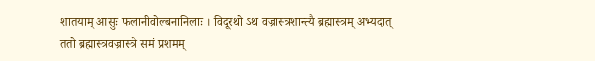शातयाम् आसुः फलानीवोल्बनानिलाः । विदूरथो ऽथ वज्रास्त्रशान्त्यै ब्रह्मास्त्रम् अभ्यदात्
ततो ब्रह्मास्त्रवज्रास्त्रे समं प्रशमम्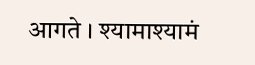आगते । श्यामाश्यामं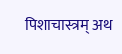पिशाचास्त्रम् अथ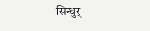सिन्धुर्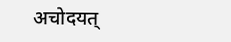अचोदयत्